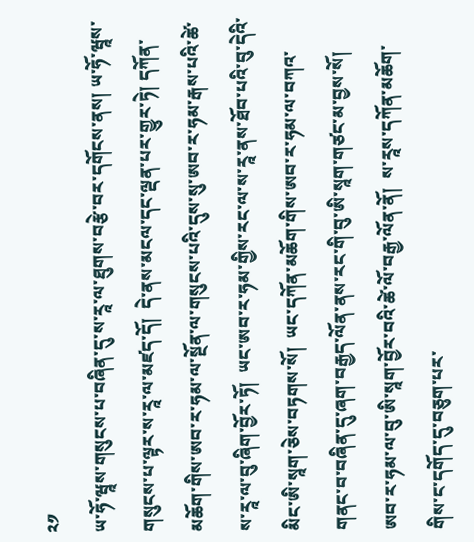༢༡
ཡ་ཧོ་ཝཱས་གསུངས་པ་བཞིན་དུ་ས་རཱ་ལ་ཐུགས་བརྩེ་བར་དགོངས་ནས། ཡ་ཧོ་ཝཱས་གསུངས་པ་ལྟར་ས་རཱ་ལ་མཛད་དོ།  དེ་ནས་མངལ་དང་ལྡན་པར་གྱུར་ཏེ། དཀོན་མཆོག་གིས་ཨབ་ར་ཧམ་ལ་སྔོན་ལ་གསུངས་པའི་དུས་སུ་ཨབ་ར་ཧམ་རྒས་པའི་ཚེ་ས་རཱ་ལ་བུ་ཞིག་བྱོར་ཏོ།  ཡང་ཨབ་ར་ཧམ་གྱིས་རང་ལ་ས་རཱ་ནས་ཐོབ་པའི་བུ་དེའི་མིང་ཨི་སཱག་ཅེས་བཏགས་སོ།  ཡང་དཀོན་མཆོག་གིས་ཨབ་ར་ཧམ་ལ་བཀའ་གནང་བ་བཞིན་དུ་ཞག་བརྒྱད་ལོན་ནས་རང་གི་བུ་ཨི་སཱག་གཙང་མ་བྱས་སོ།  ཨབ་ར་ཧམ་ལ་བུ་ཨི་སཱག་བྱོར་བའི་ཚེ་ལོ་བརྒྱ་ལོན་ནོ།  ས་རཱས་དཀོན་མཆོག་གིས་ང་དགོད་དུ་བཅུག་པར་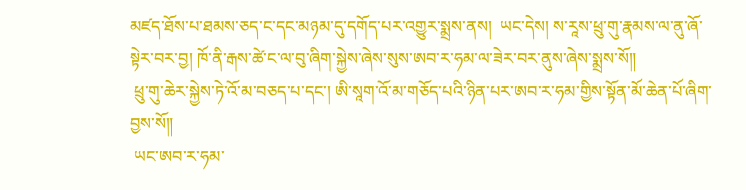མཛད་ཐོས་པ་ཐམས་ཅད་ང་དང་མཉམ་དུ་དགོད་པར་འགྱུར་སྨྲས་ནས།  ཡང་དེས། ས་རཱས་ཕྲུ་གུ་རྣམས་ལ་ནུ་ཞོ་སྟེར་བར་བྱ། ཁོ་ནི་རྒས་ཚེ་ང་ལ་བུ་ཞིག་སྐྱེས་ཞེས་སུས་ཨབ་ར་ཧམ་ལ་ཟེར་བར་ནུས་ཞེས་སྨྲས་སོ༎
 ཕྲུ་གུ་ཆེར་སྐྱེས་ཏེ་འོ་མ་བཅད་པ་དང་། ཨི་སཱག་འོ་མ་གཅོད་པའི་ཉིན་པར་ཨབ་ར་ཧམ་གྱིས་སྟོན་མོ་ཆེན་པོ་ཞིག་བྱས་སོ༎
 ཡང་ཨབ་ར་ཧམ་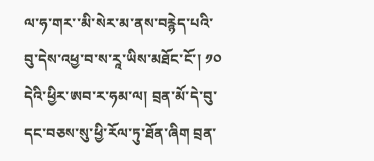ལ་ཧ་གར་་མི་སེར་མ་ནས་བརྙེད་པའི་བུ་དེས་འཕྱ་བ་ས་རཱ་ཡིས་མཐོང་ངོ་། ༡༠ དེའི་ཕྱིར་ཨབ་ར་ཧམ་ལ། བྲན་མོ་དེ་བུ་དང་བཅས་སུ་ཕྱི་རོལ་ཏུ་ཐོན་ཞིག བྲན་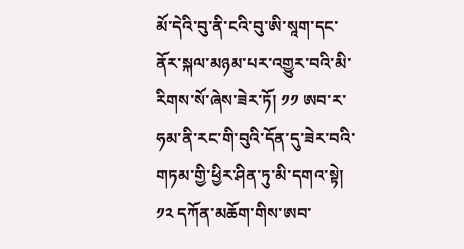མོ་དེའི་བུ་ནི་ངའི་བུ་ཨི་སཱག་དང་ནོར་སྐལ་མཉམ་པར་འགྱུར་བའི་མི་རིགས་སོ་ཞེས་ཟེར་ཏོ། ༡༡ ཨབ་ར་ཧམ་ནི་རང་གི་བུའི་དོན་དུ་ཟེར་བའི་གཏམ་གྱི་ཕྱིར་ཤིན་ཏུ་མི་དགའ་སྟེ། ༡༢ དཀོན་མཆོག་གིས་ཨབ་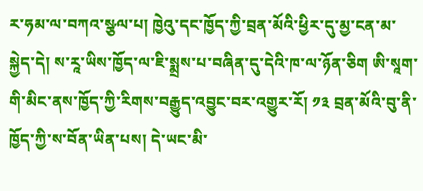ར་ཧམ་ལ་བཀའ་སྩལ་པ། ཁྱེའུ་དང་ཁྱོད་ཀྱི་བྲན་མོའི་ཕྱིར་དུ་མྱ་ངན་མ་སྐྱེད་དེ། ས་རཱ་ཡིས་ཁྱོད་ལ་ཇི་སྨྲས་པ་བཞིན་དུ་དེའི་ཁ་ལ་ཉོན་ཅིག ཨི་སཱག་གི་མིང་ནས་ཁྱོད་ཀྱི་རིགས་བརྒྱུད་འབྱུང་བར་འགྱུར་རོ། ༡༣ བྲན་མོའི་བུ་ནི་ཁྱོད་ཀྱི་ས་བོན་ཡིན་པས། དེ་ཡང་མི་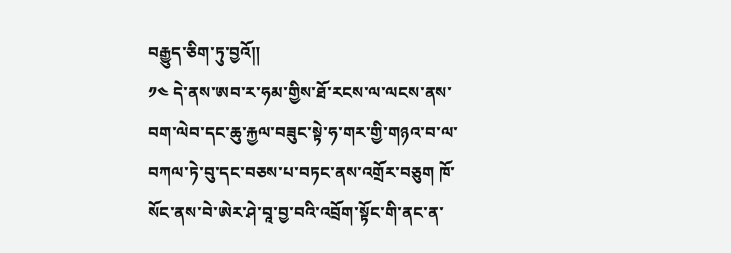བརྒྱུད་ཅིག་ཏུ་བྱའོ༎
༡༤ དེ་ནས་ཨབ་ར་ཧམ་གྱིས་ཐོ་རངས་ལ་ལངས་ནས་བག་ལེབ་དང་ཆུ་རྐྱལ་བཟུང་སྟེ་ཧ་གར་གྱི་གཉའ་བ་ལ་བཀལ་ཏེ་བུ་དང་བཅས་པ་བཏང་ནས་འགྲོར་བཅུག ཁོ་སོང་ནས་བེ་ཨེར་ཤེ་བཱ་བྱ་བའི་འབྲོག་སྟོང་གི་ནང་ན་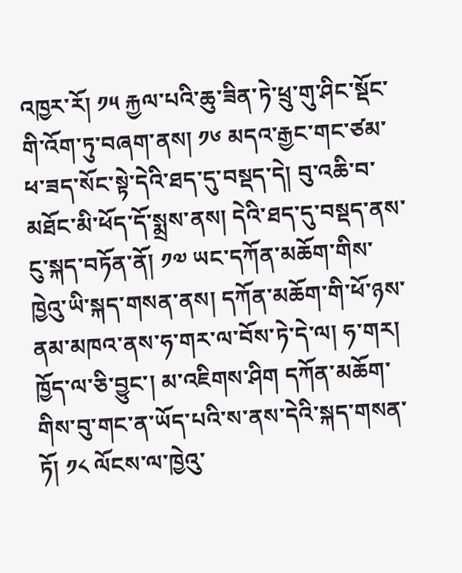འཁྱར་རོ། ༡༥ རྐྱལ་པའི་ཆུ་ཟིན་ཏེ་ཕྲུ་གུ་ཤིང་སྡོང་གི་འོག་ཏུ་བཞག་ནས། ༡༦ མདའ་རྒྱང་གང་ཙམ་ཕ་ཟད་སོང་སྟེ་དེའི་ཐད་དུ་བསྡད་དེ། བུ་འཆི་བ་མཐོང་མི་ཕོད་དོ་སྨྲས་ནས། དེའི་ཐད་དུ་བསྡད་ནས་ངུ་སྐད་བཏོན་ནོ། ༡༧ ཡང་དཀོན་མཆོག་གིས་ཁྱེའུ་ཡི་སྐད་གསན་ནས། དཀོན་མཆོག་གི་ཕོ་ཉས་ནམ་མཁའ་ནས་ཧ་གར་ལ་བོས་ཏེ་དེ་ལ། ཧ་གར། ཁྱོད་ལ་ཅི་བྱུང་། མ་འཇིགས་ཤིག དཀོན་མཆོག་གིས་བུ་གང་ན་ཡོད་པའི་ས་ནས་དེའི་སྐད་གསན་ཏོ། ༡༨ ལོངས་ལ་ཁྱེའུ་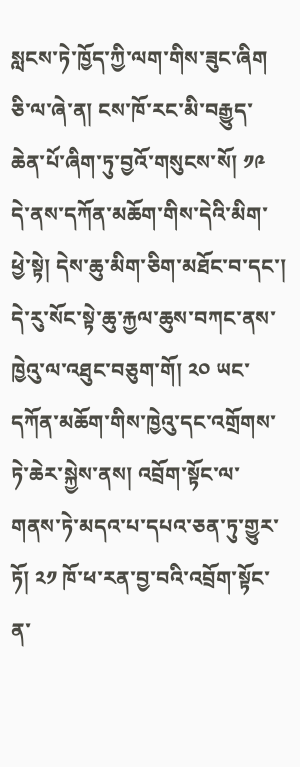སླངས་ཏེ་ཁྱོད་ཀྱི་ལག་གིས་ཟུང་ཞིག ཅི་ལ་ཞེ་ན། ངས་ཁོ་རང་མི་བརྒྱུད་ཆེན་པོ་ཞིག་ཏུ་བྱའོ་གསུངས་སོ། ༡༩ དེ་ནས་དཀོན་མཆོག་གིས་དེའི་མིག་ཕྱེ་སྟེ། དེས་ཆུ་མིག་ཅིག་མཐོང་བ་དང་། དེ་རུ་སོང་སྟེ་ཆུ་རྐྱལ་ཆུས་བཀང་ནས་ཁྱེའུ་ལ་འཐུང་བཅུག་གོ། ༢༠ ཡང་དཀོན་མཆོག་གིས་ཁྱེའུ་དང་འགྲོགས་ཏེ་ཆེར་སྐྱེས་ནས། འབྲོག་སྟོང་ལ་གནས་ཏེ་མདའ་པ་དཔའ་ཅན་ཏུ་གྱུར་ཏོ། ༢༡ ཁོ་ཕ་རན་བྱ་བའི་འབྲོག་སྟོང་ན་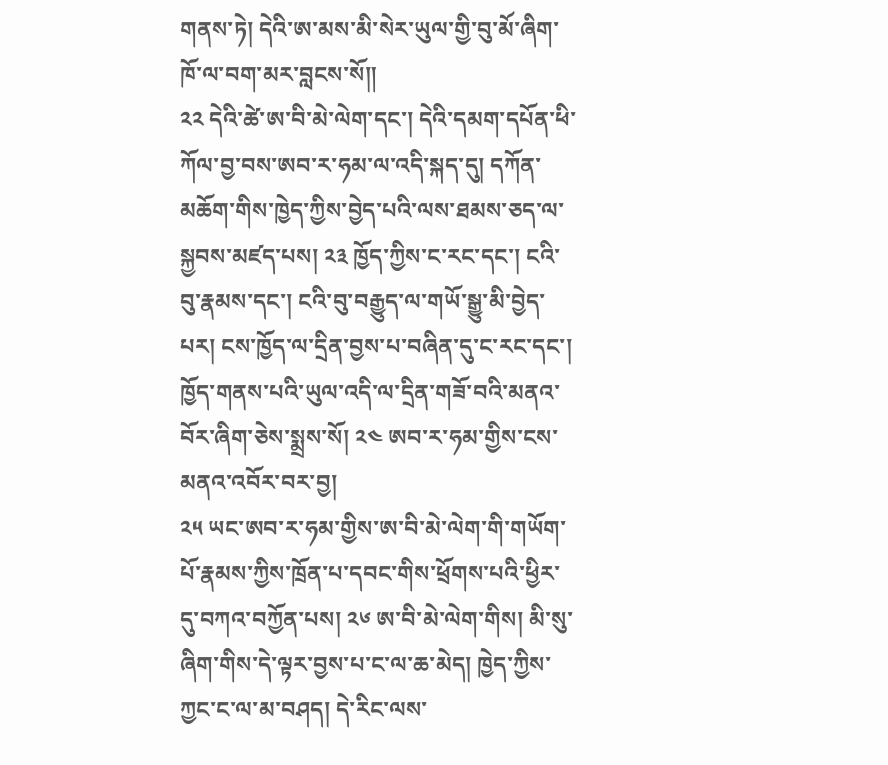གནས་ཏེ། དེའི་ཨ་མས་མི་སེར་ཡུལ་གྱི་བུ་མོ་ཞིག་ཁོ་ལ་བག་མར་བླངས་སོ༎
༢༢ དེའི་ཚེ་ཨ་བི་མེ་ལེག་དང་། དེའི་དམག་དཔོན་ཕི་ཀོལ་བྱ་བས་ཨབ་ར་ཧམ་ལ་འདི་སྐད་དུ། དཀོན་མཆོག་གིས་ཁྱེད་ཀྱིས་བྱེད་པའི་ལས་ཐམས་ཅད་ལ་སྐྱབས་མཛད་པས། ༢༣ ཁྱོད་ཀྱིས་ང་རང་དང་། ངའི་བུ་རྣམས་དང་། ངའི་བུ་བརྒྱུད་ལ་གཡོ་སྒྱུ་མི་བྱེད་པར། ངས་ཁྱོད་ལ་དྲིན་བྱས་པ་བཞིན་དུ་ང་རང་དང་། ཁྱོད་གནས་པའི་ཡུལ་འདི་ལ་དྲིན་གཟོ་བའི་མནའ་བོར་ཞིག་ཅེས་སྨྲས་སོ། ༢༤ ཨབ་ར་ཧམ་གྱིས་ངས་མནའ་འབོར་བར་བྱ།
༢༥ ཡང་ཨབ་ར་ཧམ་གྱིས་ཨ་བི་མེ་ལེག་གི་གཡོག་པོ་རྣམས་ཀྱིས་ཁྲོན་པ་དབང་གིས་ཕྲོགས་པའི་ཕྱིར་དུ་བཀའ་བཀྱོན་པས། ༢༦ ཨ་བི་མེ་ལེག་གིས། མི་སུ་ཞིག་གིས་དེ་ལྟར་བྱས་པ་ང་ལ་ཆ་མེད། ཁྱེད་ཀྱིས་ཀྱང་ང་ལ་མ་བཤད། དེ་རིང་ལས་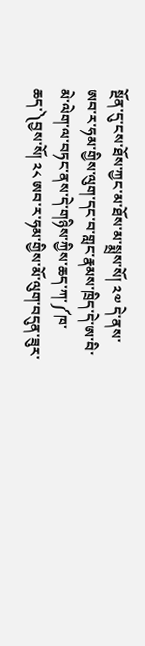སྔོན་དུ་ངས་ཐོས་ཀྱང་མ་ཐོས་མ་སྨྲས་སོ། ༢༧ དེ་ནས་ཨབ་ར་ཧམ་གྱིས་ལུག་དང་བ་གླང་རྣམས་ཁྲིད་དེ་ཨ་བི་མེ་ལེག་ལ་བཏང་ནས་དེ་གཉིས་ཀྱིས་ཆད་ཀ་༼ཁ་ཆད་༽བྱས་སོ། ༢༨ ཨབ་ར་ཧམ་གྱིས་མོ་ལུག་བདུན་ཟུར་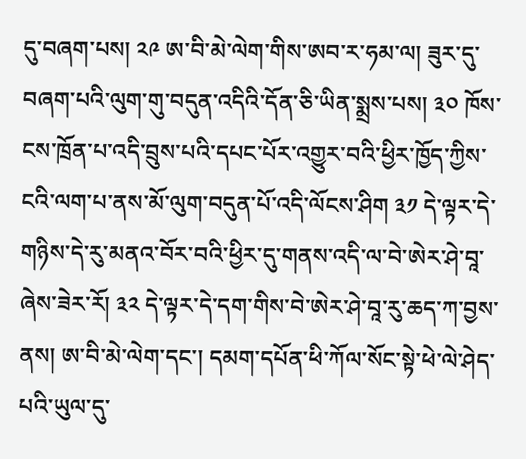དུ་བཞག་པས། ༢༩ ཨ་བི་མེ་ལེག་གིས་ཨབ་ར་ཧམ་ལ། ཟུར་དུ་བཞག་པའི་ལུག་གུ་བདུན་འདིའི་དོན་ཅི་ཡིན་སྨྲས་པས། ༣༠ ཁོས་ངས་ཁྲོན་པ་འདི་བྲུས་པའི་དཔང་པོར་འགྱུར་བའི་ཕྱིར་ཁྱོད་ཀྱིས་ངའི་ལག་པ་ནས་མོ་ལུག་བདུན་པོ་འདི་ལོངས་ཤིག ༣༡ དེ་ལྟར་དེ་གཉིས་དེ་རུ་མནའ་བོར་བའི་ཕྱིར་དུ་གནས་འདི་ལ་བེ་ཨེར་ཤེ་བཱ་ཞེས་ཟེར་རོ། ༣༢ དེ་ལྟར་དེ་དག་གིས་བེ་ཨེར་ཤེ་བཱ་རུ་ཆད་ཀ་བྱས་ནས། ཨ་བི་མེ་ལེག་དང་། དམག་དཔོན་ཕི་ཀོལ་སོང་སྟེ་ཕེ་ལེ་ཤེད་པའི་ཡུལ་དུ་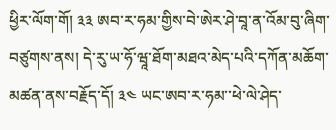ཕྱིར་ལོག་གོ། ༣༣ ཨབ་ར་ཧམ་གྱིས་བེ་ཨེར་ཤེ་བཱ་ན་འོམ་བུ་ཞིག་བཙུགས་ནས། དེ་རུ་ཡ་ཧོ་ཝཱ་ཐོག་མཐའ་མེད་པའི་དཀོན་མཆོག་མཚན་ནས་བརྗོད་དོ། ༣༤ ཡང་ཨབ་ར་ཧམ་་ཕེ་ལེ་ཤེད་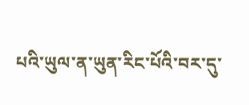པའི་ཡུལ་ན་ཡུན་རིང་པོའི་བར་དུ་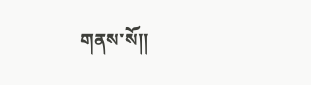གནས་སོ༎